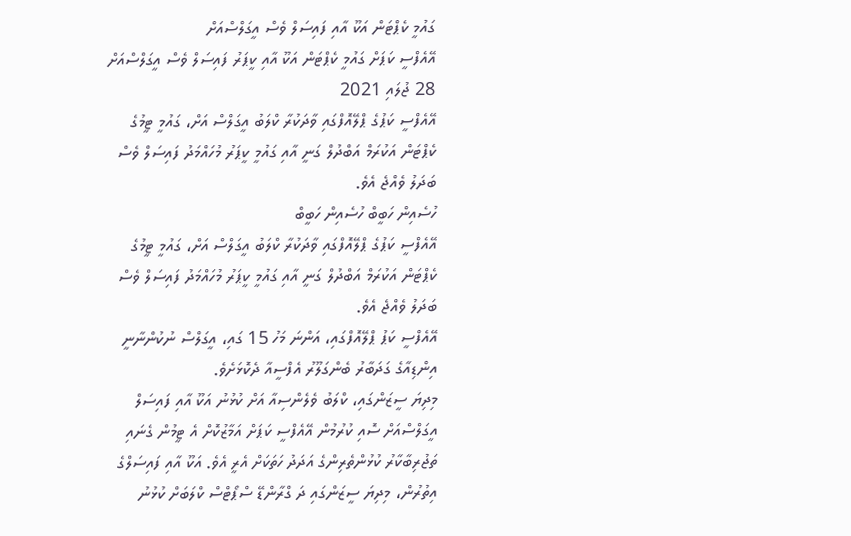ގައުމީ ކެޕްޓަން އަކޫ އާއި ފައިސަލް ވެސް އީގަލްސްއަށް
އޭއެފްސީ ކަޕަށް ގައުމީ ކެޕްޓަން އަކޫ އާއި ކީޕަރު ފައިސަލް ވެސް އީގަލްސްއަށް
28 ޖުލައި 2021
އޭއެފްސީ ކަޕުގެ ޕްލޭއޮފްގައި ވާދަކުރާ ކްލަބު އީގަލްސް އަށް، ގައުމީ ޓީމުގެ ކެޕްޓަން އަކުރަމް އަބްދުލް ގަނީ އާއި ގައުމީ ކީޕަރު މުހައްމަދު ފައިސަލް ވެސް ބަދަލު ވެއްޖެ އެވެ.
ހުސެއިން ހަބީބް ހުސެއިން ހަބީބް
އޭއެފްސީ ކަޕުގެ ޕްލޭއޮފްގައި ވާދަކުރާ ކްލަބު އީގަލްސް އަށް، ގައުމީ ޓީމުގެ ކެޕްޓަން އަކުރަމް އަބްދުލް ގަނީ އާއި ގައުމީ ކީޕަރު މުހައްމަދު ފައިސަލް ވެސް ބަދަލު ވެއްޖެ އެވެ.
އޭއެފްސީ ކަޕު ޕްލޭއޮފްގައި، އަންނަ މަހު 15 ގައި، އީގަލްސް ނުކުންނާނީ އިންޑިއާގެ ގަދަބާރު ބެންގަލޫރު އެފްސީއާ ދެކޮޅަށެވެ.
މިދިޔަ ސީޒަންގައި، ކްލަބު ވެލެންސިއާ އަށް ކުޅުނު އަކޫ އާއި ފައިސަލް އީގަލްސްއަށް ސޮއި ކުރުމުން އޭއެފްސީ ކަޕަށް އަމާޒުކޮށް އެ ޓީމުން ގެނައި ތަޖުރިބާކާރު ކުޅުންތެރިންގެ އަދަދު ހަތަކަށް އެރީ އެވެ. އަކޫ އާއި ފައިސަލްގެ އިތުރުން، މިދިޔަ ސީޒަންގައި ދަ ގްރާންޑޭ ސްޕޯޓްސް ކްލަބަށް ކުޅުނު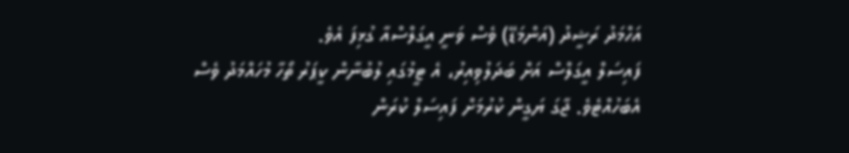އަހްމަދު ރަޝީދު (އަންމަޑޭ) ވެސް ވަނީ އީގަލްސްއާ ގުޅިފަ އެވެ.
ފައިސަލް އީގަލްސް އަށް ބަދަލުވިއިރު، އެ ޓީމުގައި ލުބުނާން ކީޕަރު ތޯހާ މުހައްމަދު ވެސް އެބަހުއްޓެވެ. ޖާގަ ޔަގީން ކުރުމަށް ފައިސަލް ކުރަން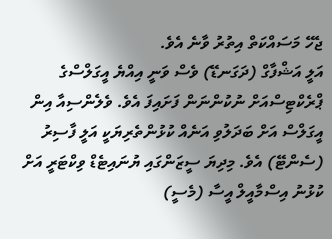ޖެހޭ މަސައްކަތް އިތުރު ވާނެ އެވެ.
އަލީ އަޝްފާގް (ދަގަނޑޭ) ވެސް ވަނީ އިއްޔެ އީގަލްސްގެ ޕްރެކްޓިސްއަށް ނުކުންނަން ފަށައިފަ އެވެ. ވެލެންސިއާ އިން އީގަލްސް އަށް ބަދަލުވި އަނެއް ކުޅުންތެރިޔަކީ އަލީ ފާސިރު (ސެންޓޭ) އެވެ. މިދިޔަ ސީޒަންގައި ޔުނައިޓެޑް ވިކްޓަރީ އަށް ކުޅުނު އިސްމާއީލް އީސާ (މެސީ)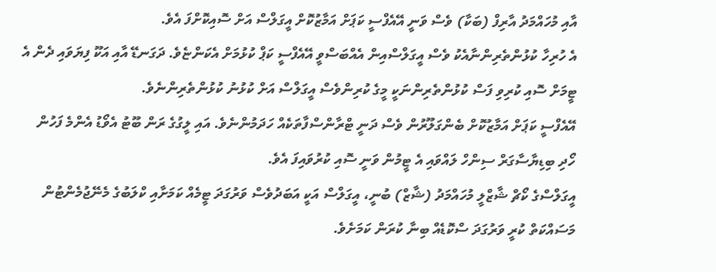އާއި މުހައްމަދު އާރިފް (ބަކާ) ވެސް ވަނީ އޭއެފްސީ ކަޕަށް އަމާޒުކޮށް އީގަލްސް އަށް ސޮއިކޮށްފަ އެވެ.
އެ ހުރިހާ ކުޅުންތެރިންނާއެކު ވެސް އީގަލްސްއިން އެއްބަސްވީ އޭއެފްސީ ކަޕް ކުޅުމަށް އެކަންޏެވެ. ދަގަނޑޭ އާއި އަކޫ ފިޔަވައި ދެން އެ ޓީމަށް ސޮއި ކުރިވި ފަސް ކުޅުންތެރިންނަކީ މީގެ ކުރިންވެސް އީގަލްސް އަށް ކުޅުނު ކުޅުންތެރިންނެވެ.
އޭއެފްސީ ކަޕަށް އަމާޒުކޮށް ބެންގަލޫރުން ވެސް ދަނީ ޓްރާންސްފާތަކެއް ހަދަމުންނެވެ. އައި ލީގުގެ ރަން ބޫޓު އެވޯޑު އެންމެ ފަހުން ހޯދި ބިޑިޔާސާގަރް ސިންހް ލައްވައި އެ ޓީމުން ވަނީ ސޮއި ކުރުވައިފަ އެވެ.
އީގަލްސްގެ ކޯޗް ޝާޒްލީ މުހައްމަދު (ޝާޒް) ބުނީ، އީގަލްސް އަކީ އަބަދުވެސް ވަރުގަދަ ޓީމެއް ކަމަށާއި ކްލަބުގެ މެނޭޖުމެންޓުން މަސައްކަތް ކުރީ ވަރުގަދަ ސްކޮޑެއް ބިނާ ކުރަން ކަމަށެވެ.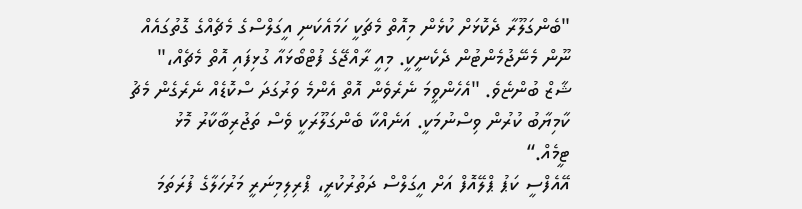"ބެންގަލޫރާ ދެކޮޅަށް ކުޅެން މިއޮތް މެޗަކީ ހަމައެކަނި އީގަލްސްގެ މެޗެއްގެ ގޮތުގައެއް ނޫން މެނޭޖުމެންޓުން ދެކެނީކީ. މިއީ ރާއްޖޭގެ ފުޓްބޯޅައާ ގުޅިފައި އޮތް މެޗެއް،" ޝާޒް ބުންޏެވެ. "އެހެންވީމަ ނެރެވެން އޮތް އެންމެ ވަރުގަދަ ސްކޮޑެއް ނެރެގެން މެޗު ކާމިޔާބު ކުރުން ވިސްނުމަކީ. އަނެއްކާ ބެންގަލޫރަކީ ވެސް ތަޖުރިބާކާރު މޮޅު ޓީމެއް.“
އޭއެފްސީ ކަޕު ޕްލޭއޮފް އަށް އީގަލްސް ދަތުރުކުރީ، ޕްރިލިމިނަރީ މަރުހަލާގެ ފުރަތަމަ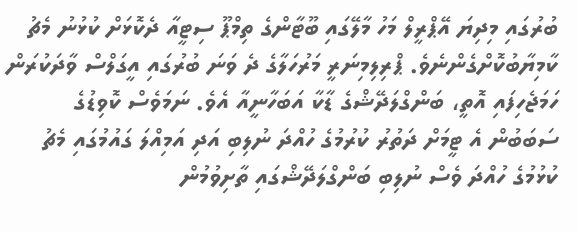ބުރުގައި މިދިޔަ އޭޕްރީލް މަހު މާލޭގައި ބޫޓާންގެ ތިމްޕޫ ސިޓީއާ ދެކޮޅަށް ކުޅުނު މެޗު ކާމިޔާބުކޮށްގެންނެވެ. ޕްރިލިމިނަރީ މަރުހަލާގެ ދެ ވަނަ ބުރުގައި އީގަލްސް ވާދަކުރަން ހަމަޖެހިފައި އޮތީ، ބަންގްލަދޭޝްގެ ޑާކާ އަބަހާނީއާ އެވެ. ނަމަވެސް ކޮވިޑުގެ ސަބަބުން އެ ޓީމަށް ދަތުރު ކުރުމުގެ ހުއްދަ ނުލިބި އަދި އަމިއްލަ ގައުމުގައި މެޗު ކުޅުމުގެ ހުއްދަ ވެސް ނުލިބި ބަންގްލަދޭޝްގައި ތާށިވުމުން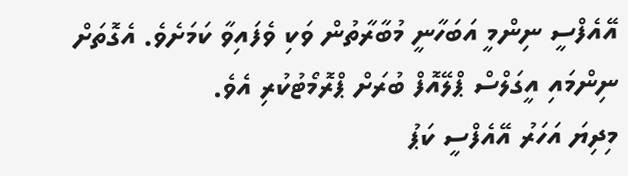އޭއެފްސީ ނިންމީ އަބަހާނީ މުބާރާތުން ވަކި ވެފައިވާ ކަމަށެވެ. އެގޮތަށް ނިންމައި އީގަލްސް ޕްލޭއޮފް ބުރަށް ޕްރޮމޯޓުކުރި އެވެ.
މިދިޔަ އަހަރު އޭއެފްސީ ކަޕު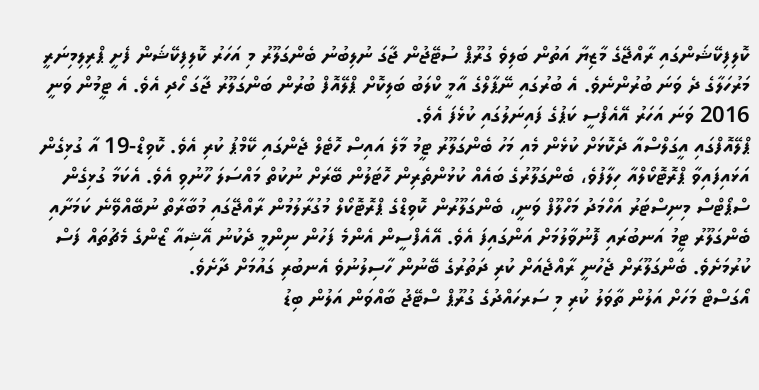ކޮލިފިކޭޝަންގައި ރާއްޖޭގެ މާޒިޔާ އަތުން ބަލިވެ ގުރޫޕް ސުޓޭޖުން ޖާގަ ނުލިބުނު ބެންގަލޫރު މި އަހަރު ކޮލިފިކޭޝަން ފެށީ ޕްރިލިމިނަރީ މަރުހަލާގެ ދެ ވަނަ ބުރުންނެވެ. އެ ބުރުގައި ނޭޕާލްގެ އާމީ ކްލަބު ބަލިކޮށް ޕްލޭއޮފް ބުރުން ބަންގަލޫރު ޖާގަ ހޯދި އެވެ. އެ ޓީމުން ވަނީ 2016 ވަނަ އަހަރު އޭއެފްސީ ކަޕުގެ ފައިނަލުގައި ކުޅެފަ އެވެ.
ޕްލޭއޮފްގައި އީގަލްސްއާ ދެކޮޅަށް ކުޅެން މެއި މަހު ބެންގަލޫރު ޓީމު މާލެ އައިސް ހޮޓެލް ޖެންގައި ކޭމްޕު ކުރި އެވެ. ކޮވިޑް-19 އާ ގުޅިގެން އަޅައިފައިވާ ޕްރޮޓޮކޯލްއާ ހިލާފުވެ، ބެންގަލޫރުގެ ބައެއް ކުޅުންތެރިން ހޮޓަލުން ބޭރަށް ނުކުތް މައްސަލަ ހޫނުވި އެވެ. އެކަމާ ގުޅިގެން ސްޕޯޓްސް މިނިސްޓަރު އަހްމަދު މަހްލޫފް ވަނީ، ބެންގަލޫރުން ކޮވިޑްގެ ޕްރޮޓޮކޯލް މުގުރާލުމުން ރާއްޖޭގައި މުބާރާތް ނުބޭއްވޭނެ ކަމަށާއި ބެންގަލޫރު ޓީމު އަނބުރައި ފޮނުވާލުމަށް އަންގައިފަ އެވެ. އޭއެފްސީން އެންމެ ފަހުން ނިންމީ ދެކުނު އޭޝިއާ ޒޯންގެ މެޗުތައް ފަސް ކުރުމަށެވެ. ބެންގަލޫރަށް ޖެހުނީ ރާއްޖެއަށް ކުރި ދަތުރުގެ ބޭނުން ހާސިލުނުވެ އެނބުރި ގައުމަށް ދާށެވެ.
އޯގަސްޓް މަހަށް އަލުން ތާވަލު ކުރި މި ސަރހައްދުގެ ގުރޫޕް ސްޓޭޖު ބާއްވަން އަލުން ބިޑު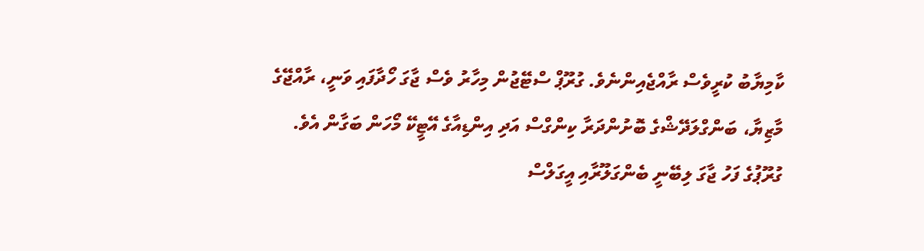ކާމިޔާބު ކުރީވެސް ރާއްޖެއިންނެވެ. ގުރޫޕް ސްޓޭޖުން މިހާރު ވެސް ޖާގަ ހޯދާފައި ވަނީ، ރާއްޖޭގެ މާޒިޔާ، ބަންގްލަދޭޝްގެ ބޮށުންދަރާ ކިންގްސް އަދި އިންޑިއާގެ އޭޓީކޭ މޯހަން ބަގާން އެވެ. ގުރޫޕުގެ ފަހު ޖާގަ ލިބޭނީ ބެންގަލޫރާއި އީގަލްސް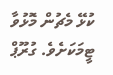ކުޅޭ މެޗުން މޮޅުވާ ޓީމަކަށެވެ. ގުރޫޕް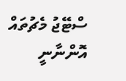ސްޓޭޖު މެޗުތައް އޮންނާނީ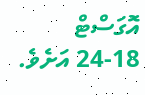އޮގަސްޓް 18-24 އަށެވެ.